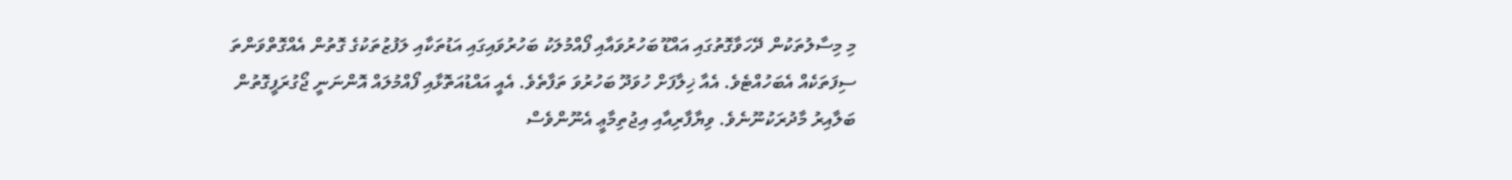މި މިސާލުތަކުން ދޭހަވާގޮތުގައި އައްޑޫ ބަހުރުވައާއި ފޯއްމުލަކު ބަހުރުވައިގައި އަޑުތަކާއި ލަފުޒުތަކުގެ ގޮތުން އެއްގޮތްވަންތަ ސިފަތަކެއް އެބަހުއްޓެވެ. އެއާ ޚިލާފަށް ހުވަދޫ ބަހުރުވަ ތަފާތެވެ. އެއީ އައްޑުއަތޮޅާއި ފޯއްމުލައް އޮންނަނީ ޖޯގުރަފީގޮތުން ބަލާއިރު މާދުރަކުނޫނެވެ. ވިޔާފާރިއާއި އިޖުތިމާޢީ އެނޫންވެސް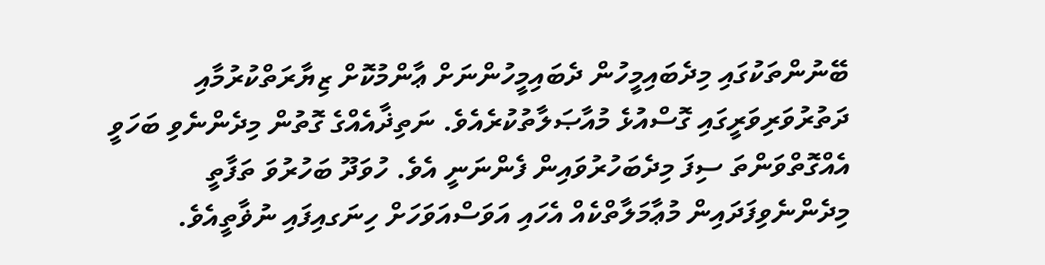ބޭނުންތަކުގައި މިދެބައިމީހުން ދެބައިމީހުންނަށް ޢާންމުކޮށް ޒިޔާރަތްކުރުމާއި ދަތުރުވަރިވަރީގައި ގޮސްއުޅެ މުއާޞަލާތުކުރެއެވެ. ނަތިޛާއެއްގެ ގޮތުން މިދެންނެވި ބަހަވީ އެއްގޮތްވަންތަ ސިފަ މިދެބަހުރުވައިން ފެންނަނީ އެވެ. ހުވަދޫ ބަހުރުވަ ތަފާތީ މިދެންނެވިފަދައިން މުޢާމަލާތްކެއް އެހައި އަވަސްއަވަހަށް ހިނަގއިފައި ނުޥާތީއެވެ.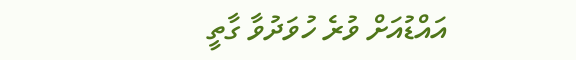އައްޑުއަށް ވުރެ ހުވަދުވާ ގާތީ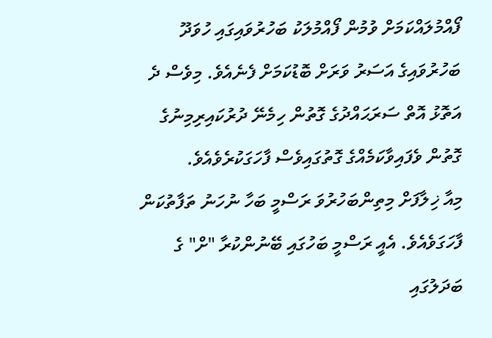ފޯއްމުލައްކަމަށް ވުމުން ފޯއްމުލަކު ބަހުރުވައިގައި ހުވަދޫ ބަހުރުވައިގެ އަސަރު ވަރަށް ބޮޑުކަމަށް ފެނެއެވެ. މިވެސް ދެ އަތޮޅު އޮތް ސަރަޙައްދުގެ ގޮތުން ހިމެނޭ ދުރުކައިރިމިނުގެ ގޮތުން ވެފައިވާކަމެއްގެ ގޮތުގައިވެސް ފާހަގަކުރެވެއެވެ.
މިއާ ޚިލާފަށް މިތިންބަހުރުވަ ރަސްމީ ބަހާ ނުހަނު ތަފާތުކަން ފާހަގަވެއެވެ. އެއީ ރަސްމީ ބަހުގައި ބޭނުންކުރާ "ށް" ގެ ބަދަލުގައި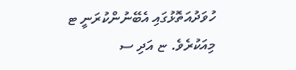ހުވަދުއަތޮޅުގައި އެބޭނުންކުރަނީ ޓ މިއަކުރެވެ. ޏ އަދި ސ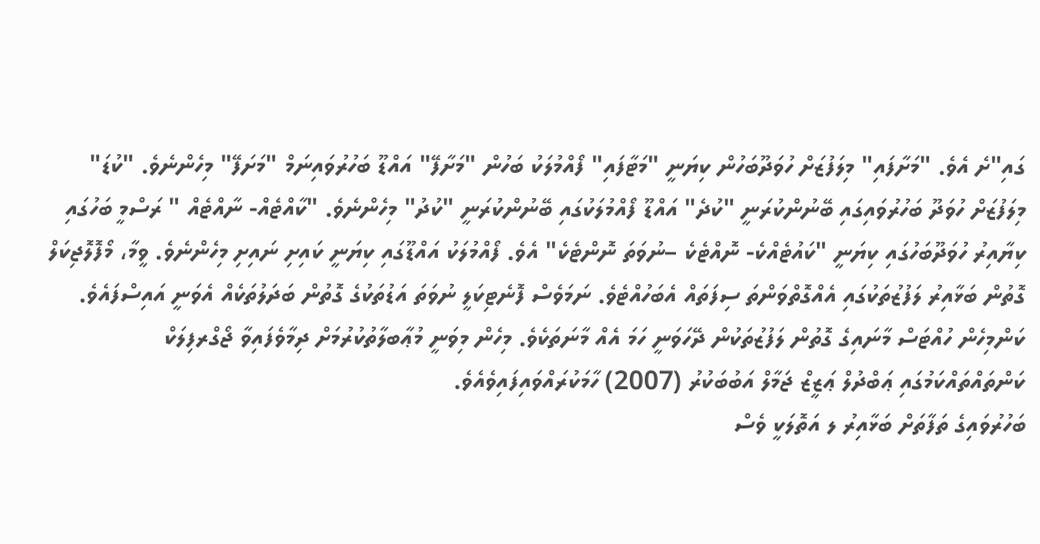ގައި"ށެ އެވެ. "މަށާފައި" މިލަފުޒަށް ހުވަދޫބަހުން ކިޔަނީ "މަޓާފައި" ފޯއްމުލަކު ބަހުން "މަށާފޭ" އައްޑޫ ބަހުރުވައިނަމް "މަށަފޭ" މިހެންނެވެ. "ކުޑަ" މިލަފުޒަށް ހުވަދޫ ބަހުރުވައިގައި ބޭނުންކުރަނީ "ކުދެ" އައްޑޫ ފޯއްމުލަކުގައި ބޭނުންކުރަނީ "ކުދު" މިހެންނެވެ. "ކާއްޓެއް- ނާއްޓެއް " ރަސްމީ ބަހުގައި ކިޔާއިރު ހުވަދޫބަހުގައި ކިޔަނީ "ކައުޓެއްކެ- ނޮއްޓެކެ –ނުވަތަ ނޮންޓެކެ" އެވެ. ފޯއްމުލަކު އައްޑޫގައި ކިޔަނީ ކައިށި ނައިށި މިހެންނެވެ. ވީމާ، މޯފޮލޮޖިކަލް ގޮތުން ބަޅާއިރު ލަފުޒުތަކުގައި އެއްގޮތްވަންތަ ސިފަތައް އެބަހުއްޓެވެ. ނަމަވެސް ފޮނެޓިކަލީ ނުވަތަ އަޑުތަކުގެ ގޮތުން ބަދަލުތަކެއް އެވަނީ އައިސްފައެވެ. ކަންމިހެން ހުއްޓަސް މާނައިގެ ގޮތުން ލަފުޒުތަކުން ދޭހަވަނީ ހަމަ އެއް މާނަތަކެވެ. މިހެން މިވަނީ މުޢާބލާތުކުރުމަށް ދިމާވެފައިވާ ޖޯގްރފިލަކް ކަންތައްތައްކަމުގައި ޢަބްދުލް ޢަޒީޒް ޖަމާލް އަބުބަކުރު (2007) ހާމަކުރައްވައިފައިވެއެވެ.
ބަހުރުވައިގެ ތަފާތަށް ބަޅާއިރު ލ އަތޮލަކީ ވެސް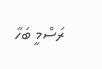ރަސްމީ ބަހާ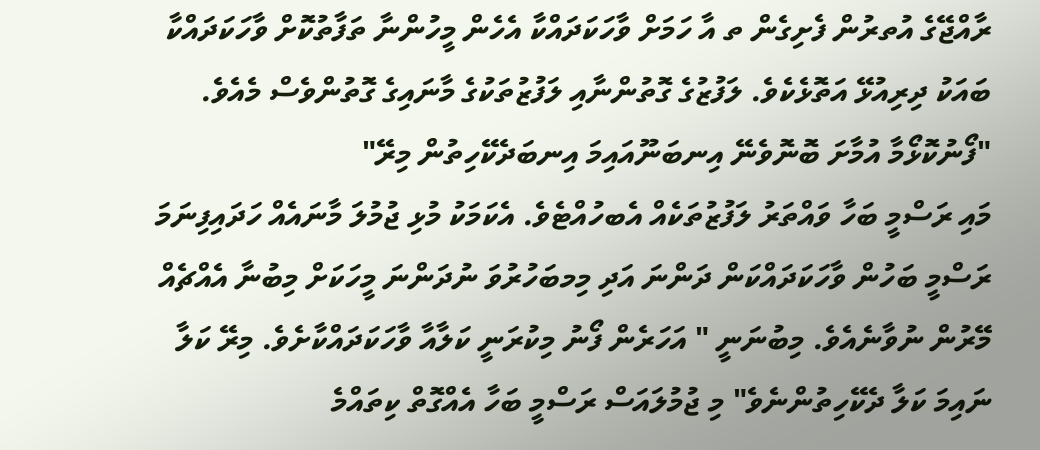ރާއްޖޭގެ އުތރުން ފެށިގެން ތ އާ ހަމަށް ވާހަކަދައްކާ އެހެން މީހުންނާ ތަފާތުކޮށް ވާހަކަދައްކާ ބައަކު ދިރިއުޅޭ އަތޮޅެކެވެ. ލަފުޒުގެ ގޮތުންނާއި ލަފުޒުތަކުގެ މާނައިގެ ގޮތުންވެސް މެއެވެ.
"ފޯނުކޮޅޯމާ އުމާށަ ބޮނޮވެނޭ އިނބަނޫއައިމަ އިނބަދެކޭހިތުން މިރޭ"
މައި ރަސްމީ ބަހާ ވައްތަރު ލަފުޒުތަކެއް އެބހުއްޓެވެ. އެކަމަކު މުޅި ޖުމުލަ މާނައެއް ހަދައިފިނަމަ ރަސްމީ ބަހުން ވާހަކަދައްކަން ދަންނަ އަދި މިމބަހުރުވަ ނުދަންނަ މީހަކަށް މިބުނާ އެއްޗެއް މޭރުން ނުވާނެއެވެ. މިބުނަނީ " އަހަރެން ފޯނު މިކުރަނީ ކަލާއާ ވާހަކަދައްކާށެވެ. މިރޭ ކަލާ ނައިމަ ކަލާ ދެކޭހިތުންނެވެ" މި ޖުމުލައަސް ރަސްމީ ބަހާ އެއްގޮތް ކިތައްމެ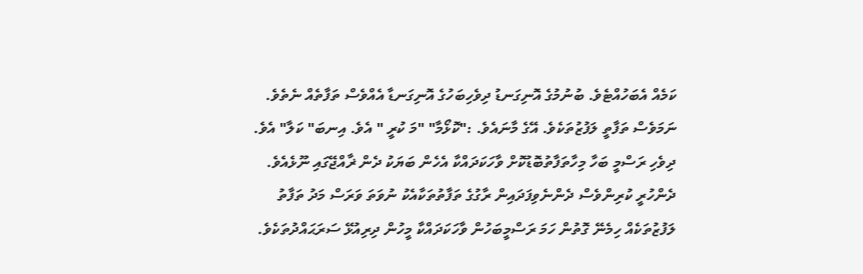ކަމެއް އެބަހުއްޓެވެ. ބުނުމުގެ އޮނިގަނޑު ދިވެހިބަހުގެ އޮނިގަނޑާ އެއްވެސް ތަފާތެއް ނެތެވެ. ނަމަވެސް ތަފާތީ ލަފުޒުތަކެވެ. އޭގެ މާނައެވެ. :"ކޮޅޯމާ" "މަ ކުރީ " އެވެ. އިނބަ" ކަލާ" އެވެ.
ދިވެހި ރަސްމީ ބަހާ މިހާތަފާތުބޮޑުކޮށް ވާހަކަދައްކާ އެހެން ބަޔަކު ދެން ޜާއްޖޭގައި ނޫޅެއެވެ. ދެންހުރީ ކުރިންވެސް ދެންނެވިފަދައިން ރާގުގެ ތަފާތުތަކާއެކު ނުވަތަ ވަރަސް މަދު ތަފާތު ލަފުޒުތަކެއް ހިމެނޭ ގޮތުން ހަމަ ރަސްމީބަހުން ވާހަކަދައްކާ މީހުން ދިރިއުޅޭ ސަރަޙައްދުތަކެވެ.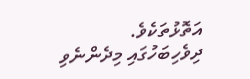އަތޮޅުތަކެވެ.
ދިވެހިބަހުގައި މިދެންނެވި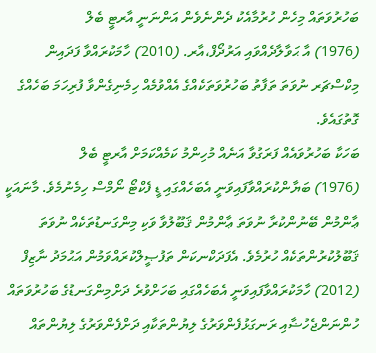ބަހުރުވަތައް މިހެން ހުރުމާއެކު ދެންނެވެން އަންނަނީ އާރޓީ ބެލް
(1976) އާ ޙަވާލާދެއްވައި އަރުދޯފް،އާރ. (2010) ހާމަކުރައްވާ ފަދައިން މިކްސްޗަރ ނުވަތަ ތަފާތު ބަހުރުވަތަކެއްގެ އެއްވުމެއް ހިމެނިގެންވާ ފުރިހަމަ ބަހެއްގެ ގޮތުގައެވެ.
ބަހަކާ ބަހުރުވައެއް ފަރަގުވާ އަނެއް މުހިންމު ކަމެއްކަމަށް އާރޓީ ބެލް
(1976) ބަޔާންކުރައްވާފައިވަނީ އެބަހެއްގައި ޑީ ފެކްޓޯ ނޯމްސް ހިމެނުމެވެ. މާނައަކީ ޢާންމުން ބޭނުންކުރާ ނުވަތަ ޢާންމުން ޤަބޫލުވާ ވަކި މިންގަނޑުތަކެއް ނުވަތަ ޤަބޫލުކުރުންތަކެއް ހުރުމެވެ. އެފަދަކްނކަން ތަފުޞީލްކުރައްވަމުން އަޙުމަދު ނާޒިފް (2012) ހާމަކުރައްވާފައިވަނީ އެބަހެއްގައި ބަހަށްވުރެ ދަށްމިންގަނޑުގެ ބަހުރުވަތައް ހުންނަންޖެހުޟާއި ރަނގަޅުފެންވަރުގެ ލިޔުންތަކާއި ދަށްފެންވަރުގެ ލިޔުންތައް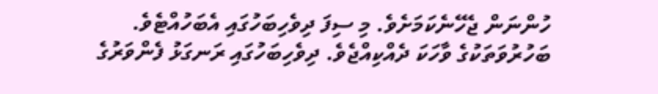ހުންނަން ޖެހޭނެކަމަށެވެ. މި ސިފަ ދިވެހިބަހުގައި އެބަހުއްޓެވެ. ބަހުރުވަތަކުގެ ވާހަކަ ދެއްކިއްޖެވެ. ދިވެހިބަހުގައި ރަނގަޅު ފެންވަރުގެ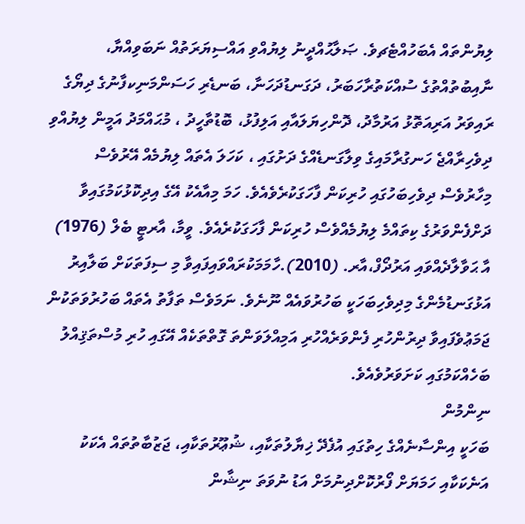ލިޔުންތައް އެބަހުއްޓެޗވެ. ޞަލާޙުއްދީނު ލިޔުއްވި އައްސިޔަރަތުއް ނަބަވިއްޔާ، ނާއިބުތުއްތުގެ ސުއްކަތުރާހަބަރު، ދަގަނޑުދަހަނާ، ބަނޑެރި ހަސަންމަނިކފާނުގެ ދިޔޯގެ ރައިވަރު އަރިއަތޮޅު އަރުމާދު، ދޮންހިޔަލައާއި އަލިފުޅު، ބޮޑުތާހީދު ، މުޙައްމަދު އަމީން ލިޔުއްވި ދިވެހިރާއްޖެ ހަނގުރާމައިގެ ވިލާގަނޑެއްގެ ދަށުގައި ، ކަހަލަ އެތައް ލިޔުމެއް އޭރުވެސް މިހާރުވެސް ދިވެހިބަހުގައި ހުރިކަން ފާހަގަކުރެވެއެވެ. ހަމަ މިއާއެކު އޭގެ އިދިކޮޅުކަމުގައިވާ ދަށްފެންވަރުގެ ކިތައްމެ ލިޔުމެއްވެސް ހުރިކަން ފާހަގަކުރެއެވެ. ވީމާ، އާރޓީ ބެލް (1976) އާ ޙަވާލާދެއްވައި އަރުދޯފް،އާރ. (2010).ހާމަމަކުރައްވައިފައިވާ މި ސިފަތަކަށް ބަލާއިރު އަޅުގަނޑުމެންގެ މިދިވެހިބަހަކީ ބަހުރުވައެއް ނޫނެވެ. ނަމަވެސް ތަފާތު އެތައް ބަހުރުވަތަކުން ޖަމަޢުވެފައިވާ ދިރުންހުރި ފެންވަރެއްހުރި އަމިއްލަވަންތަ ގޮތްތަކެއް އޭގައި ހުރި މުސްތަޤިއްލު ބަހެއްކަމުގައި ކަށަވަރުވެއެވެ.
ނިންމުން
ބަހަކީ އިންސާނެއްގެ ހިތުގައި އުފެދޭ ޚިޔާލުތަކާއި، ޝުޢޫރުތަކާއި، ޖަޒުބާތުތައް އެކަކު އަނެކަކާއި ހަމަޔަށް ފޯރުކޮށްދިނުމަށް އަޑު ނުވަތަ ނިޝާން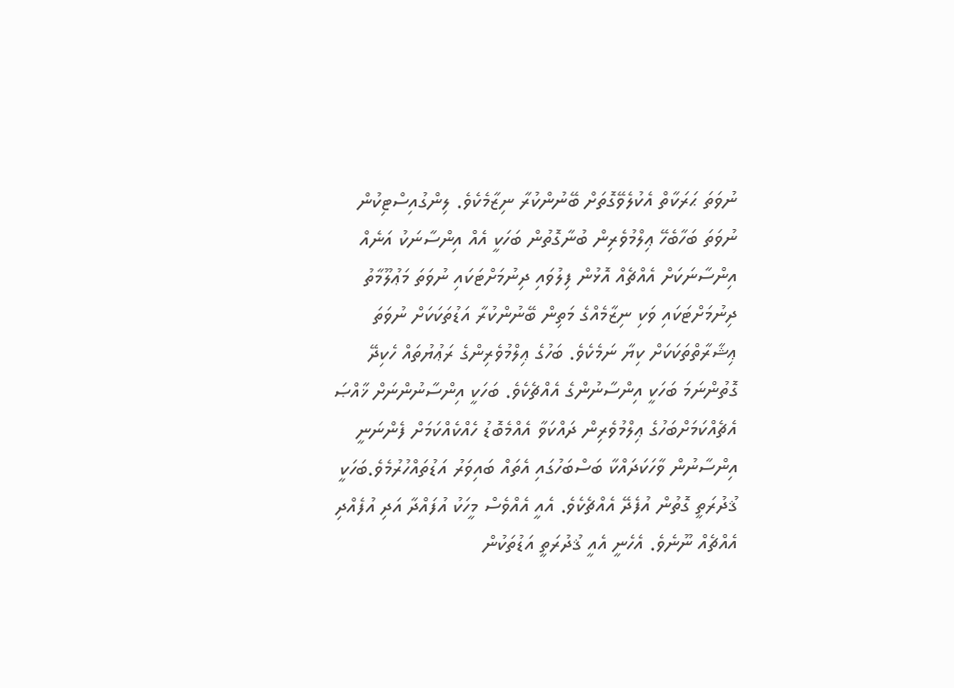ނުވަތަ ޙަރަކާތް އެކުލެވޭގޮތަށް ބޭނުންކުރާ ނިޒާމެކެވެ. ލިންގުއިސްޓިކުން ނުވަތަ ބަހާބެހޭ ޢިލްމުވެރިން ބުނާގޮތުން ބަހަކީ އެއް އިންސާނަކު އަނެއް އިންސާނަކަށް އެއްޗެއް އޮޅުން ފިލުވައި ދިނުމަށްޓަކައި ނުވަތަ މަޢުލޫމާތު ދިނުމަށްޓަކައި ވަކި ނިޒާމެއްގެ މަތިން ބޭނުންކުރާ އަޑުތަކަކަށް ނުވަތަ ޢިޝާރާތްތަކަކަށް ކިޔާ ނަމެކެވެ. ބަހުގެ ޢިލްމުވެރިންގެ ރަޢުޔުތައް ހެކިދޭ ގޮތުންނަމަ ބަހަކީ އިންސާނުންގެ އެއްޗެކެވެ. ބަހަކީ އިންސާނުންނަށް ޚާއްޞަ އެޗެއްކަމަށްބަހުގެ ޢިލްމުވެރިން ދައްކަވާ އެއްމެބޮޑު ހެއްކެއްކަމަށް ފެންނަނީ އިންސާނުން ވާހަކަދައްކާ ބަސްބަހުގައި އެތައް ބައިވަރު އަޑުތައްހުރުމެވެ.ބަހަކީ ޤުދުރަތީ ގޮތުން އުފެދޭ އެއްޗެކެވެ. އެއީ އެއްވެސް މީހަކު އުފައްދާ އަދި އުފެއްދި އެއްޗެއް ނޫނެވެ. އެހެނީ އެއީ ޤުދުރަތީ އަޑުތަކުން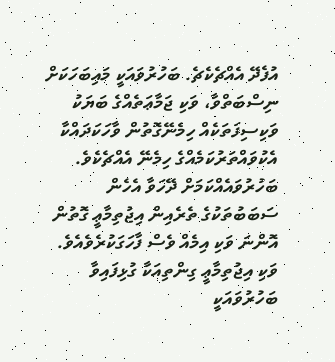އުފެދޭ އެއްޗެކެޗެ. ބަހުރުވައަކީ މައިބަހަކަށް ނިސްބަތްވާ، ވަކި ޖަމާޢަތެއްގެ ބަޔަކު ވަކިސިފަތަކެއް ހިމެނޭގޮތުން ވާހަކަދައްކާ އެކުވައްތަރުކަމެއްގެ ހިމެނޭ އެއްޗެކެވެ. ބަހުރުވައެއްކަމަށް ދޭހަވާ އެހެން ސަބަބުތަކުގެ ތެރެއިން އިޖުތިމާޢީ ގޮތުން އޮންނަ ވަކި އިމެއް ވެސް ފާހަގަކުރެވެއެވެ. ވަކި އިޖުތިމާޢީ ގިންތިއަކާ ގުޅިފައިވާ ބަހުރުވައަކީ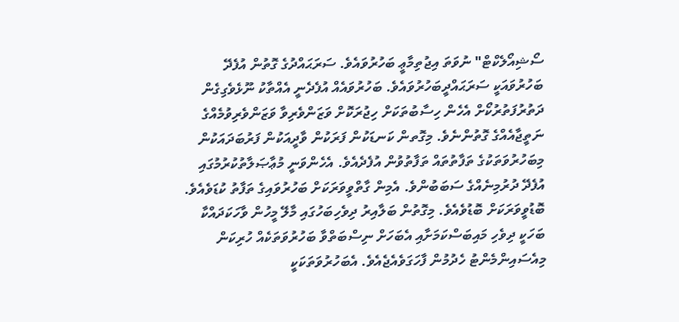ސޯޝިއޯލެކްޓް" ނުވަތަ އިޖުތިމާޢީ ބަހުރުވައެވެ. ސަރަޙައްދުގެ ގޮތުން އުފެދޭ ބަހުރުވައަކީ ސަރަޙައްދީބަހުރުވައެވެ. ބަހުރުވައެއް އުފެދެނީ އެއްތާކު ނޫޅެވެގިގެން ދަތުރުފަތުރުކޯށް އެހެން ހިސާބުތަކަށް ހިޖުރަކޮށް ވަޒަންވެރިވާ ވަޒަންވެރިވުމެއްގެ ނަތީޖާއެއްގެ ގޮތުންނެވެ. މިގޮތން ކަނޑަކުން ފަރަކުން ވާދީއަކުން ފަރުބަދައަކުން މިބަހުރުވަތަކުގެ ތަފާތުތައް ތަފާތުވުން އުފެދެއެވެ. އެހެންވަނީ މުޢާޞަލާތުކުރުމުގައި އުފެދޭ ދުރުމިނެއްގެ ސަބަބުންވެ. އެމިން ގާތްވީވަރަކަށް ބަހުރުވައިގެ ތަފާތު ކުޑަވެއެވެ. ބޮޑުވީވަރަކަށް ބޮޑުވެއެވެ. މިގޮތުން ބަލާއިރު ދިވެހިބަހުގައި މާލޭ މީހުން ވާހަކަދައްކާ ބަހަކީ ދިވެހި މައިބަސްކަމަށާއި އެބަހަށް ނިސްބަތްވާ ބަހުރުވަތަކެއް ހުރިކަން މިއެސައިންމެންޓު ހެދުމުން ފާހަގަވެއެޖެއެވެ. އެބަހުރުވަތަކަކީ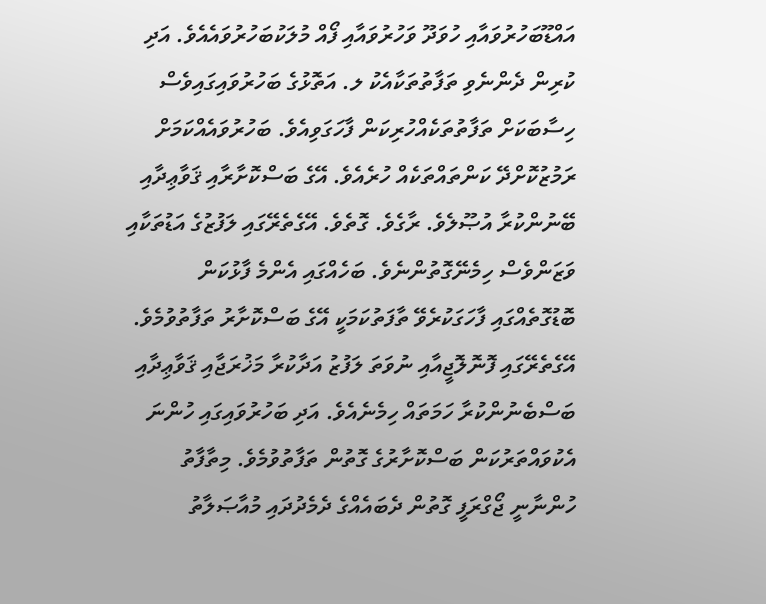އައްޑޫބަހުރުވައާއި ހުވަދޫ ވަހުރުވައާއި ފޯއް މުލަކުބަހުރުވައެއެވެ. އަދި ކުރިން ދެންނެވި ތަފާތުތަކާއެކު ލ. އަތޮޅުގެ ބަހުރުވައިގައިވެސް ހިސާބަކަށް ތަފާތުތަކެއްހުރިކަން ފާހަގަވިއެވެ. ބަހުރުވައެއްކަމަށް ރަމުޒުކޮށްދޭ ކަންތައްތަކެއް ހުރެއެވެ. އޭގެ ބަސްކޮށާރާއި ޤަވާޢިދާއި ބޭނުންކުރާ އުޞޫލެވެ. ރާގެވެ. ގޮތެވެ. އޭގެތެރޭގައި ލަފުޒުގެ އަޑުތަކާއި ވަޒަންވެސް ހިމެނޭގޮތުންނެވެ. ބަހެއްގައި އެންމެ ފާޅުކަން ބޮޑުގޮތެއްގައި ފާހަގަކުރެވޭ ތާފަތުކަމަކީ އޭގެ ބަސްކޮށާރު ތަފާތުވުމެވެ. އޭގެތެރޭގައި ފޮނޮލޮޖީއާއި ނުވަތަ ލަފުޒު އަދާކުރާ މަޚުރަޖާއި ޤަވާޢިދާއި ބަސްބެނުންކުރާ ހަމަތައް ހިމެނެއެވެ. އަދި ބަހުރުވައިގައި ހުންނަ އެކުވައްތަރުކަން ބަސްކޮށާރުގެ ގޮތުން ތަފާތުވުމެވެ. މިތާފާތު ހުންނާނީ ޖޯގްރަފީ ގޮތުން ދެބައެއްގެ ދެމެދުދައި މުއާޞަލާތު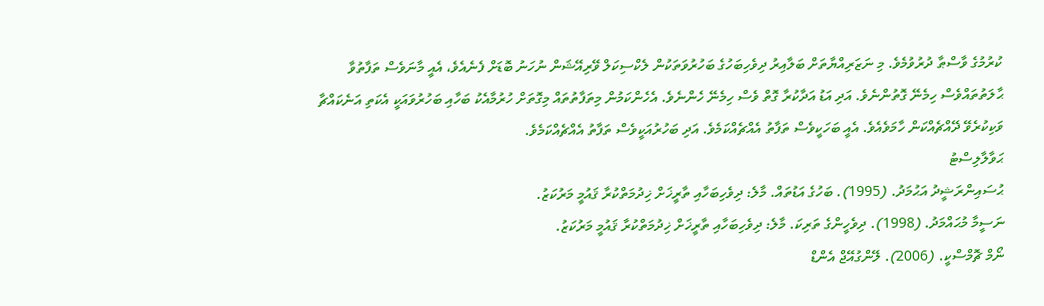ކުރުމުގެ ވާސްޠާ ދުރުވުމެވެ. މި ނަޒަރިއްޔާތަށް ބަލާއިރު ދިވެހިބަހުގެ ބަހުރުވަތަކުން ލެކްސިކަލް ވޭރިއޭޝަން ނުހަނު ބޮޑަށް ފެނެއެވެ، އެއީ މާނަވެސް ތަފާތުވާ ޙާލަތުތައްވެސް ހިމެނޭ ގޮތުންނެވެ. އަދި އަޑު އަދާކުރާ ގޮތް ވެސް ހިމެނޭ ހެންނެވެ. އެހެންކަމުން މިތަފާތުތައް މިގޮތަށް ހުރުމާއެކު ބަހާއި ބަހުރުވައަކީ އެކަތި އަނެކައްޗާ ވަކިކުރެވޭ ދޭއްޗެއްކަން ހާމަވެއެވެ. އެއީ ބަހަކީވެސް ތަފާތު އެއްޗެއްކަމެވެ. އަދި ބަހުރުއަކީވެސް ތަފާތު އެއްޗެއްކަމެވެ.
ޙަވާލާލިސްޓު
ޙުސައިންރަޝީދު އަޙުމަދު. (1995). ބަހުގެ އަޑުތައް. މާލެ: ދިވެހިބަހާއި ތާރީޚަށް ޚިދުމަތްކުރާ ޤައުމީ މަރުކަޒު.
ނަސީމާ މުޙައްމަދު. (1998). ދިވެހީންގެ ތަރިކަ. މާލެ: ދިވެހިބަހާއި ތާރީޚަށް ޚިދުމަތްކުރާ ޤައުމީ މަރުކަޒު.
ނޯމް ޗޮމްސްކީ. (2006). ލޭންގުއޭޖް އެންޑް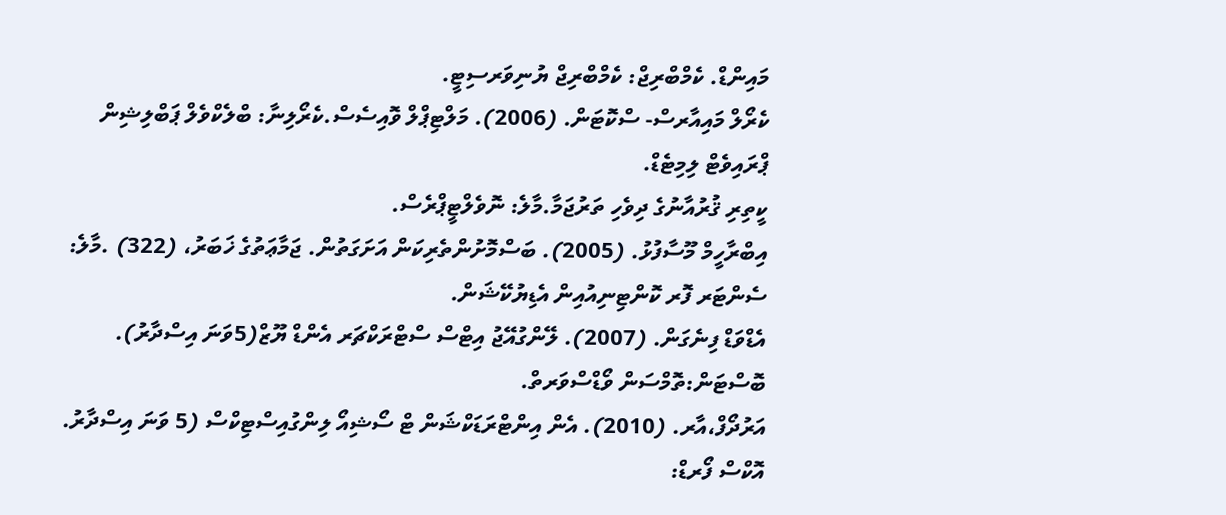މައިންޑް. ކެމްބްރިޖް: ކެމްބްރިޖް ޔުނިވަރސިޓީ.
ކެރޯލް މައިއާރސް- ސްކޮޓަން. (2006). މަލްޓިޕްލް ވޮއިސެސް.ކެރޯލިނާ: ބްލެކްވެލް ޕަބްލިޝިން ޕްރައިވެޓް ލިމިޓެޑް.
ކީތިރި ޤުރުއާނުގެ ދިވެހި ތަރުޖަމާ.މާލެ: ނޮވެލްޓީޕްރެސް.
އިބްރާހީމް މޫސާފުޅު. (2005). ބަސްމޮށުންތެރިކަން އަށަގަތުން. ޖަމާޢަތުގެ ޚަބަރު، (322) .މާލެ: ސެންޓަރ ފޮރ ކޮންޓިނިއުއިން އެޑިޔުކޭޝަން.
އެޑްވަޑް ފިނެގަން. (2007). ލޭންގުއޭޖު އިޓްސް ސްޓްރަކްޗަރ އެންޑް ޔޫޒް(5ވަނަ އިސްދާރު). ބޮސްޓަން:ތޮމްސަން ވޯޑްސްވަރތް.
އަރުދޯފް،އާރ. (2010). އެން އިންޓްރަޑަކްޝަން ޓް ސޯޝިއޯ ލިންގުއިސްޓިކްސް (5 ވަނަ އިސްދާރު. އޮކްސް ފޯރޑް: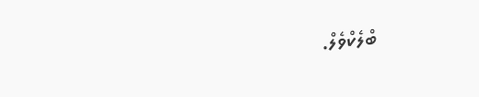ބްލެކްވެލް.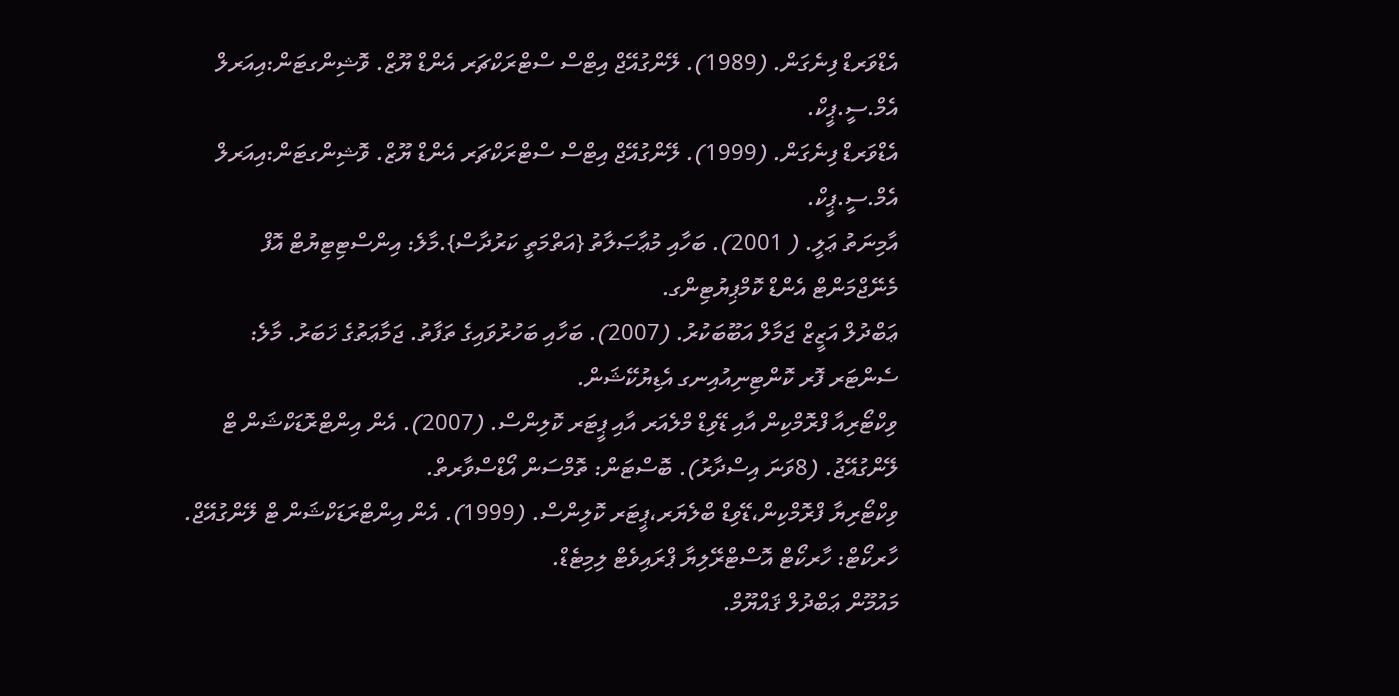އެޑްވަރޑް ފިނެގަން. (1989). ލޭންގުއޭޖް އިޓްސް ސްޓްރަކްޗަރ އެންޑް ޔޫޒް. ވޮޝިންގޓަން:އިއަރލް އެމް.ސީ.ޕީކް.
އެޑްވަރޑް ފިނެގަން. (1999). ލޭންގުއޭޖް އިޓްސް ސްޓްރަކްޗަރ އެންޑް ޔޫޒް. ވޮޝިންގޓަން:އިއަރލް އެމް.ސީ.ޕީކް.
އާމިނަތު ޢަލީ. ( 2001). ބަހާއި މުޢާޞަލާތު {އަތްމަތީ ކަރުދާސް}.މާލެ: އިންސްޓިޓިޔުޓް އޮފް މެނޭޖްމަންޓް އެންޑް ކޮމްޕިޔުޓިންގ.
ޢަބްދުލް އަޒީޒް ޖަމާލް އަބޫބަކުރު. (2007). ބަހާއި ބަހުރުވައިގެ ތަފާތު. ޖަމާޢަތުގެ ޚަބަރު. މާލެ: ސެންޓަރ ފޮރ ކޮންޓިނިއުއިނގ އެޑިޔުކޭޝަން.
ވިކްޓޯރިއާ ފްރޮމްކިން އާއި ޑޭވިޑް މްލެއަރ އާއި ޕީޓަރ ކޮލިންސް. (2007). އެން އިންޓްރޮޑަކްޝަން ޓް ލޭންގުއޭޖު. (8ވަނަ އިސްދާރު). ބޮސްޓަން: ތޮމްސަން އޯޑްސްވާރތް.
ވިކްޓޯރިޔާ ފްރޮމްކިން،ޑޭވިޑް ބްލެޔަރ،ޕީޓަރ ކޮލިންސް. (1999). އެން އިންޓްރަޑަކްޝަން ޓް ލޭންގުއޭޖް. ހާރކޯޓް: ހާރކޯޓް އޮސްޓްރޭލިޔާ ޕްރައިވެޓް ލިމިޓެޑް.
މައުމޫން ޢަބްދުލް ޤައްޔޫމް.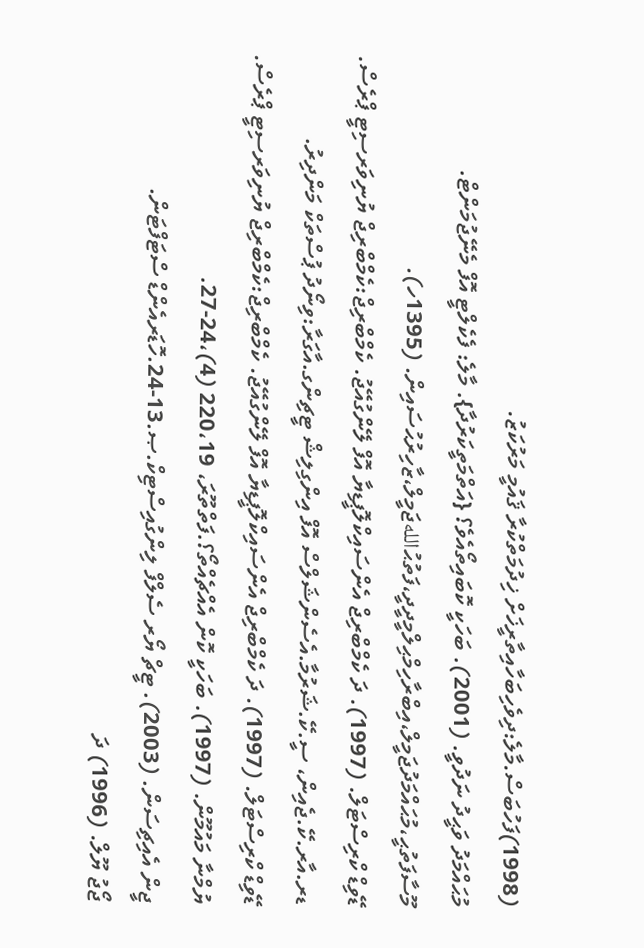(1998)ފަހުބަސް.މާލެ:ދިވެހިބަހާއިތާރީޚަށް ޚިދުމަތްކުރާ ޤައުމީ މަރުކަޒު.
މުޙައްމަދު ވަޙީދު ނަދުވީ. (2001). ބަހަކީ ކޮބައިތޯއެވެ؟ {އަތްމަތީކަރުދާ}. މާލެ: ފެކެލްޓީ އޮފް މެނޭޖުމަންޓް.
މޫސާފަތުޙީ،މުޙައްމަދުޖަމީލް،އިބްރާހިމްޙިލްމީދީދީ،ފަތުޙުاللهޖަމީލް،ޒާހިރުޙުސައިން. (1395ހ).
ޑޭވިޑް ކްރިސްޓަލް. (1997). ދަ ކެމްބްރިޖް އެންސައިކްލޮޕީޑިޔާ އޮފް ލޭންގުއޭޖު. ކެމްބްރިޖް:ކެމްބްރިޖް ޔުނިވަރސިޓީ ޕްރެސް.
ޑރ.އާރ.ކޭ.ޖެއިން، ސީ.ކޭ.ޝަރުމާ.އެސެންޝަލްސް އޮފް އިންގިލިޝް ޓީޗިންގ.އާގަރާ:ވިނޯދު ޕުސްތަކް މަންދިރު.
ޑޭވިޑް ކްރިސްޓަލް. (1997). ދަ ކެމްބްރިޖް އެންސައިކްލޮޕީޑިޔާ އޮފް ލޭންގުއޭޖު. ކެމްބްރިޖް:ކެމްބްރިޖް ޔުނިވަރސިޓީ ޕްރެސް.
ޔުމްނާ މައުމޫން. (1997). ބަހަކީ ކޮން އެއްޗެއްތޯ؟.ފަތްތޫރަ، 220،19 (4)،24-27.
ޖީން އެއިޗިސަން. (2003). ޓީޗް ޔޯރ ސެލްފް ލިންގުއިސްޓިކް.ޞ.13-24.ހޮޑަރއެންޑް ސްޓަފްޓަން.
ޖޯޖު ޔޫލް. (1996) ދަ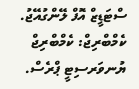ސްޓަޑީޒް އޮފް ލޭންގުއޭޖު. ކެމްބްރިޖް: ކެމްބްރިޖް ޔުނވަރސިޓީ ޕްރެސް.